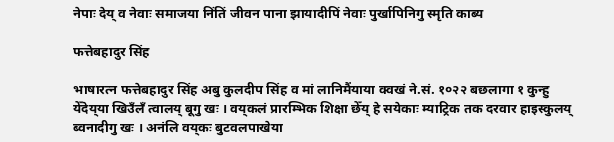नेपाः देय् व नेवाः समाजया निंतिं जीवन पाना झायादीपिं नेवाः पुर्खापिनिगु स्मृति काब्य

फत्तेबहादुर सिंह

भाषारत्न फत्तेबहादुर सिंह अबु कुलदीप सिंह व मां लानिमैंयाया क्वखं ने.सं. १०२२ बछलागा १ कुन्हु येँदेय्‌या खिउँलँ त्वालय् बूगु खः । वय्‌कलं प्रारम्भिक शिक्षा छेँय् हे सयेकाः म्याट्रिक तक दरवार हाइस्कुलय् ब्वनादीगु खः । अनंलि वय्‌कः बुटवलपाखेया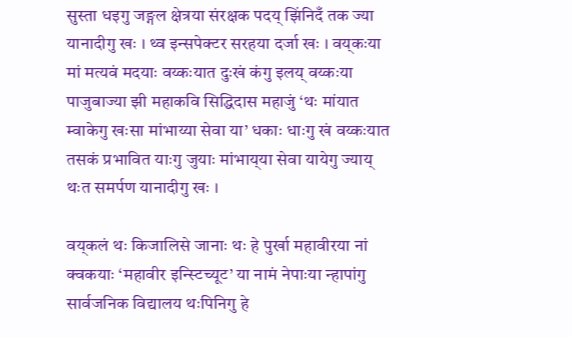सुस्ता धइगु जङ्गल क्षेत्रया संरक्षक पदय् झिंनिदँ तक ज्या यानादीगु खः । थ्व इन्सपेक्टर सरहया दर्जा खः । वय्‌कःया मां मत्यवं मदयाः वय्कःयात दुःखं कंगु इलय् वय्कःया पाजुबाज्या झी महाकवि सिद्धिदास महाजुं ‘थः मांयात म्वाकेगु खःसा मांभाय्या सेवा या’ धकाः धाःगु खं वय्कःयात तसकं प्रभावित याःगु जुयाः मांभाय्‌या सेवा यायेगु ज्याय् थःत समर्पण यानादीगु खः ।

वय्‌कलं थः किजालिसे जानाः थः हे पुर्खा महावीरया नां क्वकयाः ‘महावीर इन्स्टिच्यूट’ या नामं नेपाःया न्हापांगु सार्वजनिक विद्यालय थःपिनिगु हे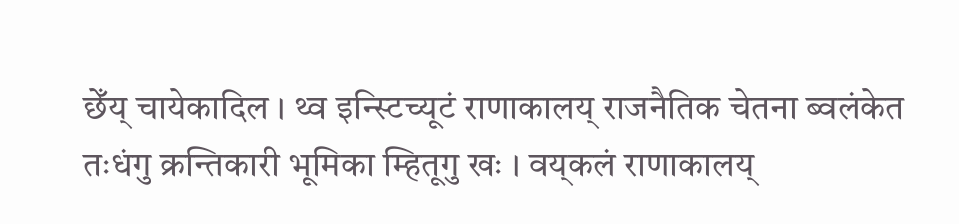छेँय् चायेकादिल । थ्व इन्स्टिच्यूटं राणाकालय् राजनैतिक चेतना ब्वलंकेत तःधंगु क्रन्तिकारी भूमिका म्हितूगु खः । वय्‌कलं राणाकालय्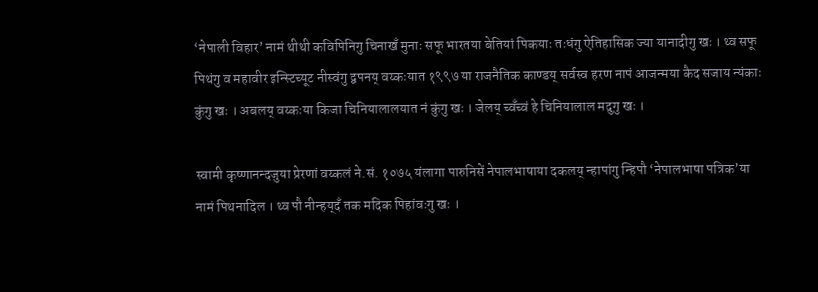‘नेपाली विहार’ नामं थीथी कविपिनिगु चिनाखँ मुनाः सफू भारतया बेतियां पिकयाः तःधंगु ऐतिहासिक ज्या यानादीगु खः । थ्व सफू पिथंगु व महावीर इन्स्टिच्यूट नीस्वंगु द्वपनय् वय्कःयात १९९७ या राजनैतिक काण्डय् सर्वस्व हरण नापं आजन्मया कैद सजाय न्यंकाः कुंगु खः । अबलय् वय्कःया किजा चिनियालालयात नं कुंगु खः । जेलय् च्वँच्वं हे चिनियालाल मदुगु खः ।

स्वामी कृष्णानन्दजुया प्रेरणां वय्कलं ने.सं. १०७५ यंलागा पारुनिसें नेपालभाषाया दकलय् न्हापांगु न्हिपौ ‘नेपालभाषा पत्रिक’या नामं पिथनादिल । थ्व पौ नीन्हय्‌दँ तक मदिक पिहांवःगु खः ।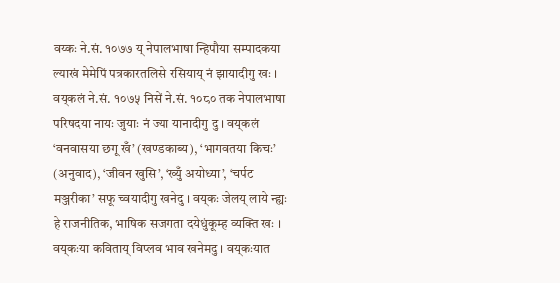वय्कः ने.सं. १०७७ य् नेपालभाषा न्हिपौया सम्पादकया ल्याखं मेमेपिं पत्रकारतलिसे रसियाय् नं झायादीगु खः । वय्‌कलं ने.सं. १०७५ निसें ने.सं. १०८० तक नेपालभाषा परिषदया नायः जुयाः नं ज्या यानादीगु दु । वय्‌कलं ‘वनवासया छगू खँ’ (खण्डकाब्य), ‘भागवतया किचः’ (अनुवाद), ‘जीवन खुसि’, ‘ख्युँ अयोध्या’, ‘चर्पट मञ्जरीका’ सफू च्वयादीगु खनेदु । वय्‌कः जेलय् लाये न्ह्यः हे राजनीतिक, भाषिक सजगता दयेधुंकूम्ह व्यक्ति खः । वय्‌कःया कविताय् विप्लव भाव खनेमदु । वय्‌कःयात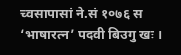च्वसापासां ने.सं १०७६ स ‘भाषारत्न’ पदवी बिउगु खः ।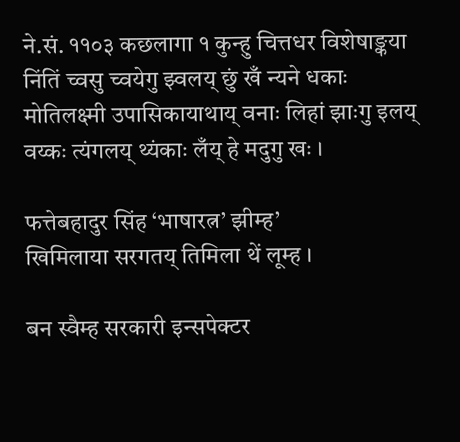ने.सं. ११०३ कछलागा १ कुन्हु चित्तधर विशेषाङ्कया निंतिं च्वसु च्वयेगु झ्वलय् छुं खँ न्यने धकाः मोतिलक्ष्मी उपासिकायाथाय् वनाः लिहां झाःगु इलय् वय्कः त्यंगलय् थ्यंकाः लँय् हे मदुगु खः ।

फत्तेबहादुर सिंह ‘भाषारत्न’ झीम्ह’
खिमिलाया सरगतय् तिमिला थें लूम्ह ।

बन स्वैम्ह सरकारी इन्सपेक्टर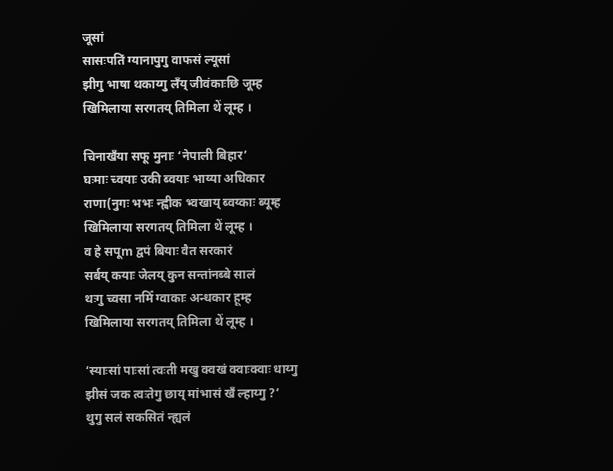जूसां
सासःपतिं ग्यानापुगु वाफसं ल्यूसां
झीगु भाषा थकाय्गु लँय् जीवंकाःछि जूम्ह
खिमिलाया सरगतय् तिमिला थें लूम्ह ।

चिनाखँया सफू मुनाः ‘नेपाली बिहार’
घःमाः च्वयाः उकी ब्वयाः भाय्या अधिकार
राणा(नुगः भभः न्ह्वीक भ्वखाय् ब्वय्काः ब्यूम्ह
खिमिलाया सरगतय् तिमिला थें लूम्ह ।
व हे सपूm द्वपं बियाः वैत सरकारं
सर्बय् कयाः जेलय् कुन सन्तांनब्बे सालं
थःगु च्वसा नमिँ ग्वाकाः अन्धकार हूम्ह
खिमिलाया सरगतय् तिमिला थें लूम्ह ।

‘स्याःसां पाःसां त्वःती मखु क्वखं क्वाःक्वाः धाय्गु
झीसं जक त्वःतेगु छाय् मांभासं खँ ल्हाय्गु ?’
थुगु सलं सकसितं न्ह्यलं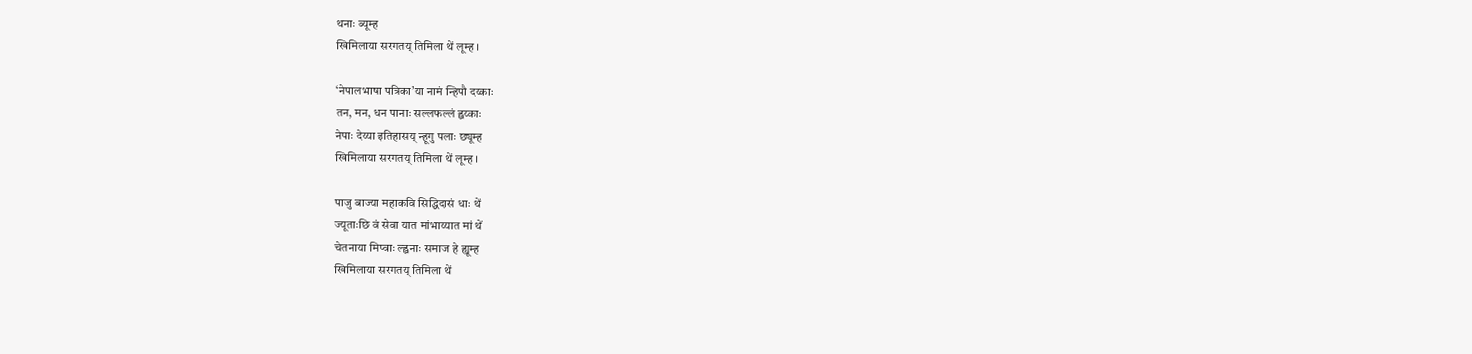थनाः ब्यूम्ह
खिमिलाया सरगतय् तिमिला थें लूम्ह ।

‘नेपालभाषा पत्रिका’या नामं न्हिपौ दय्काः
तन, मन, धन पानाः सल्लफल्लं ह्वय्काः
नेपाः देय्या इतिहासय् न्हूगु पलाः छ्यूम्ह
खिमिलाया सरगतय् तिमिला थें लूम्ह ।

पाजु बाज्या महाकवि सिद्धिदासं धाः थें
ज्यूताःछि वं सेवा यात मांभाय्यात मां थें
चेतनाया मिप्वाः ल्ह्वनाः समाज हे ह्यूम्ह
खिमिलाया सरगतय् तिमिला थें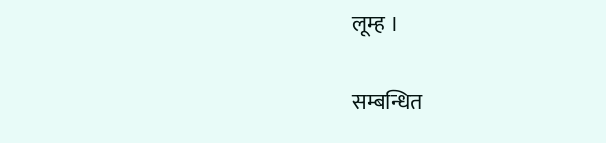लूम्ह ।

सम्बन्धित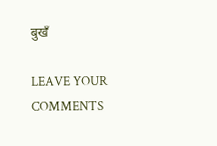बुखँ

LEAVE YOUR COMMENTS